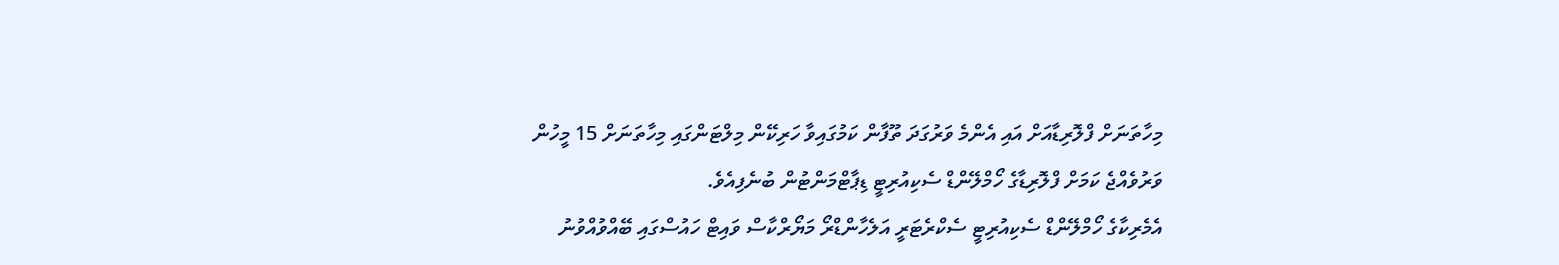މިހާތަނަށް ފްލޮރިޑާއަށް އައި އެންމެ ވަރުގަދަ ތޫފާން ކަމުގައިވާ ހަރިކޭން މިލްޓަންގައި މިހާތަނަށް 15 މީހުން ވަރުވެއްޖެ ކަމަށް ފްލޮރިޑާގެ ހޯމްލޭންޑް ސެކިއުރިޓީ ޑިޕާޓްމަންޓުން ބުނެފިއެވެ.
އެމެރިކާގެ ހޯމްލޭންޑް ސެކިއުރިޓީ ސެކްރެޓަރީ އަލެހާންޑްރޯ މަޔޯރްކާސް ވައިޓް ހައުސްގައި ބޭއްވުއްވުނު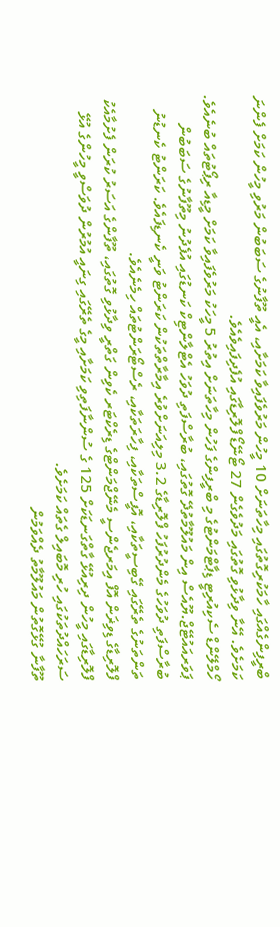ބްރީފިންގެއްގައި ހާމަކުރިގޮތުގައި މިހާތަނަށް 10 މީހުން މަރުވެފައިވާ ކަމަށާއި، އެއީ ތޫފާނުގެ ސަބަބުން މަރުވި މީހުން ކަމަށް ފެންނަ ކަމަށެވެ. އޭނާ ވިދާޅުވި ގޮތުގައި މަދުވެގެން 27 ޓޯނޭޑޯ ފްލޮރިޑާގައި އުފެދިފައިވެއެވެ.
ހޯމްލޭންޑް ސެކިއުރިޓީ ޑިޕާޓްމަންޓުގެ މި ބްރީފިންގެ ފަހުން މިހާތަނަށް އިތުރު 5 މީހަކު މަރުވެފައިވާ ކަމަށް މީޑިއާ ރިޕޯޓުތައް ބުނެއެވެ.
ޕަވަރއައުޓޭޖް.ޔޫއެސް އިން މައުލޫމާތުދޭ ގޮތުގައި، ބުރާސްފަތި ދުވަހު އެޓްލާންޓިކް ކަނޑުގައި އުފެދުނު މިތޫފާނުގެ ސަބަބުން ބުރާސްފަތި ދުވަހުގެ މެންދުރުފަހު ފްލޮރިޑާގެ 3.2 މިލިއަނަށްވުރެ އިމާރާތްތަކުން ކަރަންޓު ވަނީ ކެނޑިފައެވެ. ކަރަންޓު ކެނޑުނު ތަންތަނުގެ ތެރޭގައި ގޭބިސީތަކާއި، އޮފީސްތަކާއި، ފިހާރަތަކާއި، ރެސްޓޯރަންޓުތައް ހިމެނެއެވެ.
ފްލޮރިޑާގެ ޑިވިޜަން އޮފް އިމަރޖެންސީ މެނޭޖްމަންޓްގެ ޑިރެކްޓަރ ކެވިން ގަތްރީ ވިދާޅުވި ގޮތުގައި، ތޫފާންގެ އަސަރު ކުރަން ފެށުމާއެކު ފްލޮރިޑާގައި މީހުން ދިރިއުޅޭ ގާތްގަނޑަކަށް 125 ގެ ސުންނާފަތިވި ކަމަށާއި މީގެ ތެރޭގައި ގިނައީ އުމުރުން ދުވަސްވީ މީހުންގެ އުޅޭ ސަރަހައްދުތަކުގައި ހުރި މޮބައިލް ގެތައް ކަމަށެވެ.
ތޫފާނާ ގުޅޭގޮތުން މައުލޫމާތު ދެއްވަމުން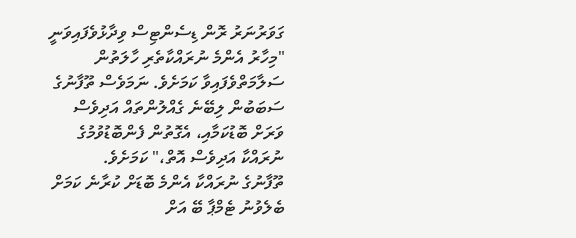ގަވަރުނަރު ރޮން ޑިސެންޓިސް ވިދާޅުވެފައިވަނީ "މިހާރު އެންމެ ނުރައްކާތެރި ހާލަތުން ސަލާމަތްވެފައިވާ ކަމަށެވެ. ނަމަވެސް ތޫފާނުގެ ސަބަބުން ލިބޭނެ ގެއްލުންތައް އަދިވެސް ވަރަށް ބޮޑުކަމާއި، އެގޮތުން ފެންބޮޑުވުމުގެ ނުރައްކާ އަދިވެސް އޮތް،" ކަމަށެވެ.
ތޫފާނުގެ ނުރައްކާ އެންމެ ބޮޑަށް ކުރާނެ ކަމަށް ބެލެވުނު ޓެމްޕާ ބޭ އަށް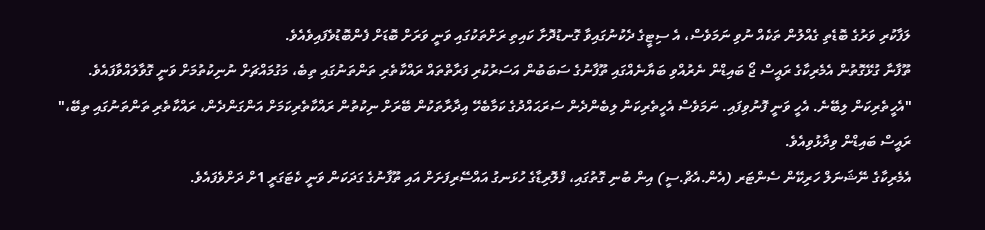ލަފާކުރި ވަރުގެ ބޮޑެތި ގެއްލުން ތަކެއް ނުވި ނަމަވެސް، އެ ސިޓީގެ ދެކުނުގައިވާ ގޮނޑުދޮށާ ކައިތި ރަށްތަކުގައި ވަނީ ވަރަށް ބޮޑަށް ފެންބޮޑުވެފައިވެއެވެ.
ތޫފާނާ ގުޅޭގޮތުން އެމެރިކާގެ ރައީސް ޖޯ ބައިޑްން ނެރުއްވި ބަޔާނެއްގައި ތޫފާނުގެ ސަބަބުން އަސަރުކުރި ފަރާތްތައް ރައްކާތެރި ތަންތަނުގައި ތިބެ، މަގުމައްޗަށް ނުނިކުތުމަށް ވަނީ ގޮވާލައްވާފައެވެ.
"އެހީތެރިކަން ލިބޭނެ. އެހީ ވަނީ ފޮނުވިފައި. ނަމަވެސް އެހީތެރިކަން ލިބެންދެން ސަރަޙައްދުގެ ކަމާބެހޭ އިދާރާތަކުން ބޭރަށް ނިކުތުން ރައްކާތެރިކަމަށް އަންގަންދެން، ރައްކާތެރި ތަންތަނުގައި ތިބޭ،" ރައީސް ބައިޑްން ވިދާޅުވިއެވެ.
އެމެރިކާގެ ނޭޝަނަލް ހަރިކޭން ސެންޓަރ (އެން.އެޗް.ސީ) އިން ބުނި ގޮތުގައި، ފްލޮރިޑާގެ ހުޅަނގު އައްސޭރިފަށަށް އައި ތޫފާނުގެ ގަދަކަން ވަނީ ކެޓަގަރީ 1ށް ދަށްވެފައެވެ.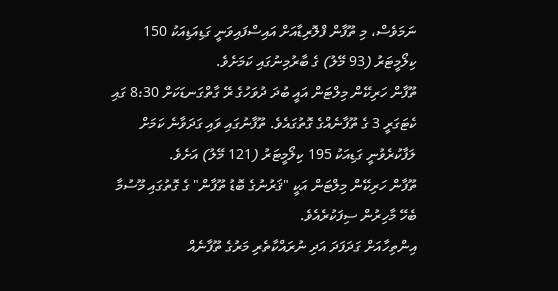ނަމަވެސް، މި ތޫފާން ފްލޮރިޑާއަށް އައިސްފައިވަނީ ގަޑިއަޑިއަކު 150 ކިލޯމީޓަރު (93 މޭލު) ގެ ބާރުމިނުގައި ކަމަށެވެ.
ތޫފާން ހަރިކޭން މިލްޓަން އައީ ބުދަ ދުވަހުގެ ރޭ ގާތްގަނޑަކަށް 8:30 ގައި ކެޓަގަރީ 3 ގެ ތޫފާނެއްގެ ގޮތުގައެވެ. ތޫފާނުގައި ވައި ގަދަވާނެ ކަމަށް ލަފާކުރެވުނީ ގަޑިއަކު 195 ކިލޯމީޓަރު (121 މޭލު) އަށެވެ.
ތޫފާން ހަރިކޭން މިލްޓަން އަކީ "ޤަރުނުގެ ބޮޑު ތޫފާން" ގެ ގޮތުގައި މޫސުމާ ބެހޭ މާހިރުން ސިފަކުރެއެވެ.
އިންތިހާއަށް ގަދަފަދަ އަދި ނުރައްކާތެރި މަރުގެ ތޫފާނެއް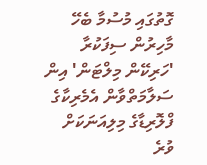ގޮތުގައި މުސުމާ ބެހޭ މާހިރުން ސިފަކުރާ 'ހަރިކޭން މިލްޓަން' އިން ސަލާމަތްވާން އެމެރިކާގެ ފްލޮރިޑާގެ މިލިއަނަކަށް ވުރެ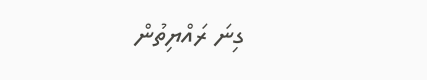ގިނަ ރައްޔިތުން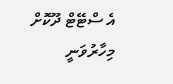އެ ސްޓޭޓް ދޫކޮށް މިހާރުވަނީ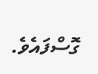ގޮސްފައެވެ.